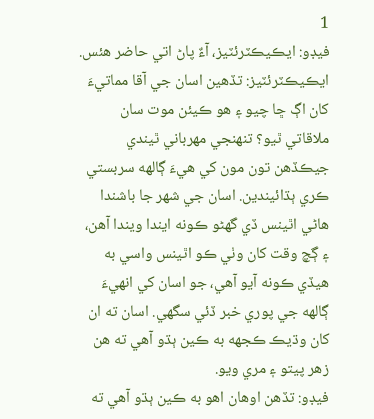1
فيڊو: ايڪيڪٽرئٽيز، آءٌ پاڻ اتي حاضر هئس.
ايڪيڪٽرئٽيز: تڏهين اسان جي آقا مماتيءَ کان اڳ ڇا چيو ۽ هو ڪيئن موت سان ملاقاتي ٿيو؟ تنهنجي مهرباني ٿيندي جيڪڏهن تون مون کي هيءَ ڳالهه سربستي ڪري ٻڌائيندين. اسان جي شهر جا باشندا هاڻي اٿينس ڏي گهڻو ڪونه ايندا ويندا آهن، ۽ ڳچ وقت کان وٺي ڪو اٿينس واسي به هيڏي ڪونه آيو آهي، جو اسان کي انهيءَ ڳالهه جي پوري خبر ڏئي سگهي. اسان ته ان کان وڌيڪ ڪجهه به ڪين ٻڌو آهي ته هن زهر پيتو ۽ مري ويو.
فيڊو: تڏهن اوهان اهو به ڪين ٻڌو آهي ته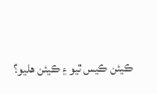ڪيئن ڪيس ٿيو ۽ ڪيئن هليو؟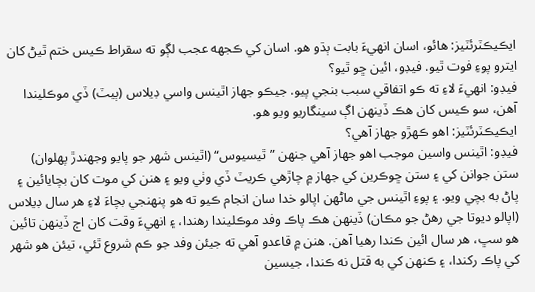ايڪيڪٽرئٽيز: هائو، اسان انهيءَ بابت ٻڌو هو. اسان کي ڪجهه عجب لڳو ته سقراط ڪيس ختم ٿيڻ کان ايترو پوءِ فوت ٿيو. فيڊو، ائين ڇو ٿيو؟
فيڊو: انهيءَ لاءِ ته ڪو اتفاقي سبب بنجي پيو. جيڪو جهاز اٿينس واسي ڊيلاس (ٻيٽ) ڏي موڪليندا آهن، سو ڪيس کان هڪ ڏينهن اڳ سينگاريو ويو هو.
ايڪيڪٽرئٽيز: اهو ڪهڙو جهاز آهي؟
فيڊو: اٿينس واسين موجب اهو جهاز آهي جنهن ”ٿيسيوس“ (اٿينس شهر جو پايو وجهندڙ پهلوان) ستن جوانن کي ۽ ستن ڇوڪرين کي جهاز ۾ چاڙهي ڪريٽ ڏي وٺي ويو ۽ هنن کي موت کان بچايائين ۽ پاڻ به بچي ويو. ۽ پوءِ اٿينس جي ماڻهن اپالو خدا سان انجام ڪيو ته هو پنهنجي بچاءَ لاءِ هر سال ڊيلاس (اپالو ديوتا جي رهڻ جو مڪان) ڏينهن هڪ پاڪ وفد موڪليندا رهندا، ۽ انهيءَ وقت کان اڄ ڏينهن تائين هو سڀ، هر سال ائين ڪندا رهيا آهن. هنن ۾ قاعدو آهي ته جيئن وفد جو ڪم شروع ٿئي، تيئن هو شهر کي پاڪ رکندا، ۽ ڪنهن کي به قتل نه ڪندا، جيسين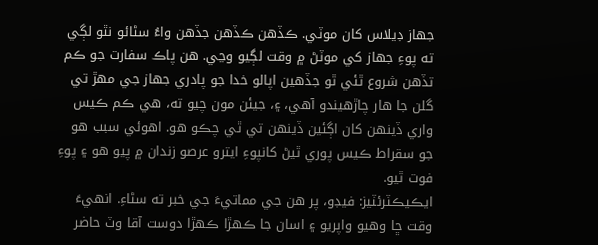جهاز ڊيلاس کان موٽي. ڪڏهن ڪڏهن جڏهن واءُ سڻائو نٿو لڳي ته پوءِ جهاز کي موٽڻ ۾ وقت لڳيو وڃي. هن پاڪ سفارت جو ڪم تڏهن شروع ٿئي ٿو جڏهين اپالو خدا جو پادري جهاز جي مهڙ تي گلن جا هار چاڙهيندو آهي، ۽، جيئن مون چيو ته، هي ڪم ڪيس واري ڏينهن کان اڳئين ڏينهن تي ٿي چڪو هو. اهوئي سبب هو جو سقراط ڪيس پوري ٿيڻ کانپوءِ ايترو عرصو زندان ۾ پيو هو ۽ پوءِ فوت ٿيو.
ايڪيڪٽرئٽيز: فيڊو، پر هن جي مماتيءَ جي خبر ته سڻاءِ. انهيءَ وقت ڇا وهيو واپريو ۽ اسان جا ڪهڙا ڪهڙا دوست آقا وٽ حاضر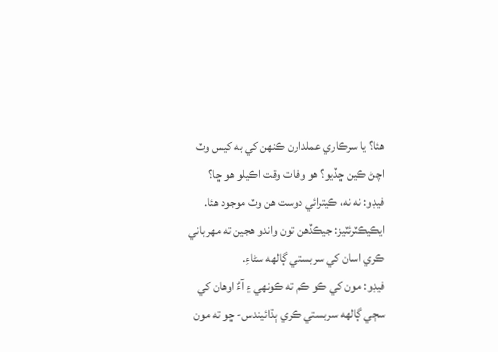هئا؟ يا سرڪاري عملدارن ڪنهن کي به کيس وٽ اچڻ ڪين ڇڏيو؟ هو وفات وقت اڪيلو هو ڇا؟
فيڊو: نه نه، ڪيترائي دوست هن وٽ موجود هئا.
ايڪيڪٽرئٽيز: جيڪڏهن تون واندو هجين ته مهرباني ڪري اسان کي سربستي ڳالهه سڻاءِ.
فيڊو: مون کي ڪو ڪم ته ڪونهي ۽ آءٌ اوهان کي سڄي ڳالهه سربستي ڪري ٻڌائيندس- ڇو ته مون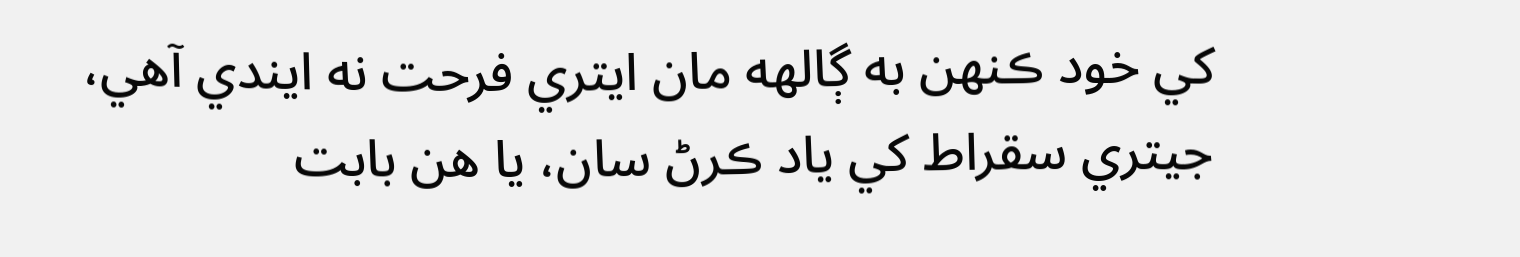کي خود ڪنهن به ڳالهه مان ايتري فرحت نه ايندي آهي، جيتري سقراط کي ياد ڪرڻ سان، يا هن بابت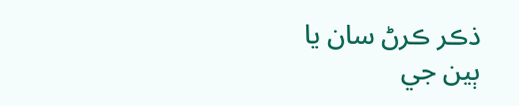ذڪر ڪرڻ سان يا ٻين جي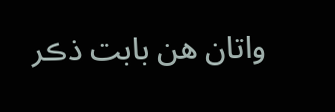واتان هن بابت ذڪر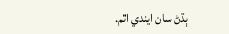ٻڌڻ سان ايندي اٿم.